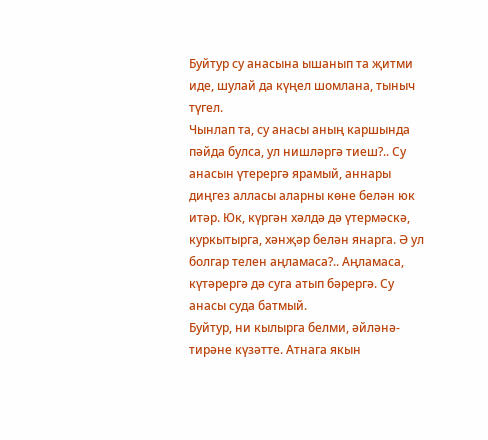Буйтур су анасына ышанып та җитми иде, шулай да күңел шомлана, тыныч түгел.
Чынлап та, су анасы аның каршында пәйда булса, ул нишләргә тиеш?.. Су анасын үтерергә ярамый, аннары диңгез алласы аларны көне белән юк итәр. Юк, күргән хәлдә дә үтермәскә, куркытырга, хәнҗәр белән янарга. Ә ул болгар телен аңламаса?.. Аңламаса, күтәрергә дә суга атып бәрергә. Су анасы суда батмый.
Буйтур, ни кылырга белми, әйләнә-тирәне күзәтте. Атнага якын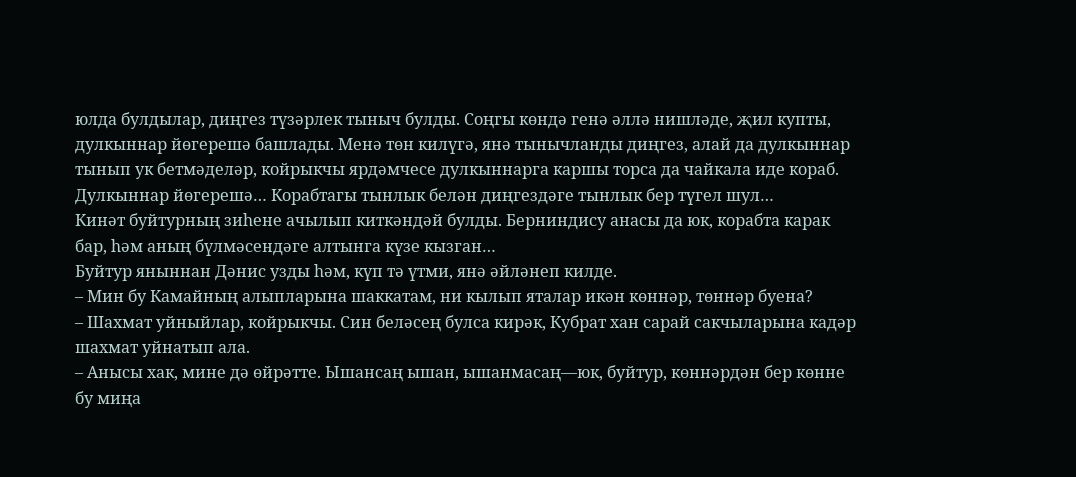юлда булдылар, диңгез түзәрлек тыныч булды. Соңгы көндә генә әллә нишләде, җил купты, дулкыннар йөгерешә башлады. Менә төн килүгә, янә тынычланды диңгез, алай да дулкыннар тынып ук бетмәделәр, койрыкчы ярдәмчесе дулкыннарга каршы торса да чайкала иде кораб.
Дулкыннар йөгерешә… Корабтагы тынлык белән диңгездәге тынлык бер түгел шул…
Кинәт буйтурның зиһене ачылып киткәндәй булды. Берниндису анасы да юк, корабта карак бар, һәм аның бүлмәсендәге алтынга күзе кызган…
Буйтур яныннан Дәнис узды һәм, күп тә үтми, янә әйләнеп килде.
– Мин бу Камайның алыпларына шаккатам, ни кылып яталар икән көннәр, төннәр буена?
– Шахмат уйныйлар, койрыкчы. Син беләсең булса кирәк, Кубрат хан сарай сакчыларына кадәр шахмат уйнатып ала.
– Анысы хак, мине дә өйрәтте. Ышансаң ышан, ышанмасаң—юк, буйтур, көннәрдән бер көнне бу миңа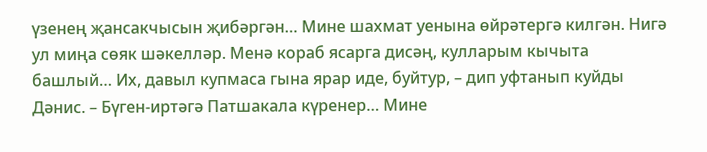үзенең җансакчысын җибәргән… Мине шахмат уенына өйрәтергә килгән. Нигә ул миңа сөяк шәкелләр. Менә кораб ясарга дисәң, кулларым кычыта башлый… Их, давыл купмаса гына ярар иде, буйтур, – дип уфтанып куйды Дәнис. – Бүген-иртәгә Патшакала күренер… Мине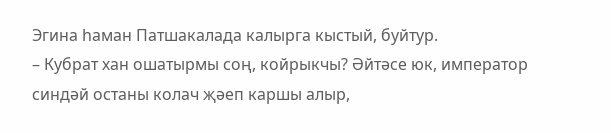Эгина һаман Патшакалада калырга кыстый, буйтур.
– Кубрат хан ошатырмы соң, койрыкчы? Әйтәсе юк, император синдәй останы колач җәеп каршы алыр,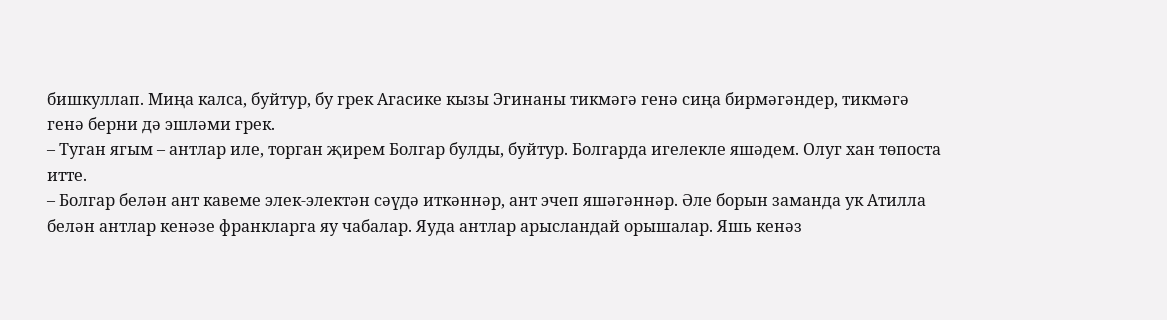бишкуллап. Миңа калса, буйтур, бу грек Агасике кызы Эгинаны тикмәгә генә сиңа бирмәгәндер, тикмәгә генә берни дә эшләми грек.
– Туган ягым – антлар иле, торган җирем Болгар булды, буйтур. Болгарда игелекле яшәдем. Олуг хан төпоста итте.
– Болгар белән ант кавеме элек-электән сәүдә иткәннәр, ант эчеп яшәгәннәр. Әле борын заманда ук Атилла белән антлар кенәзе франкларга яу чабалар. Яуда антлар арысландай орышалар. Яшь кенәз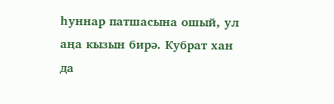һуннар патшасына ошый, ул аңа кызын бирә. Кубрат хан да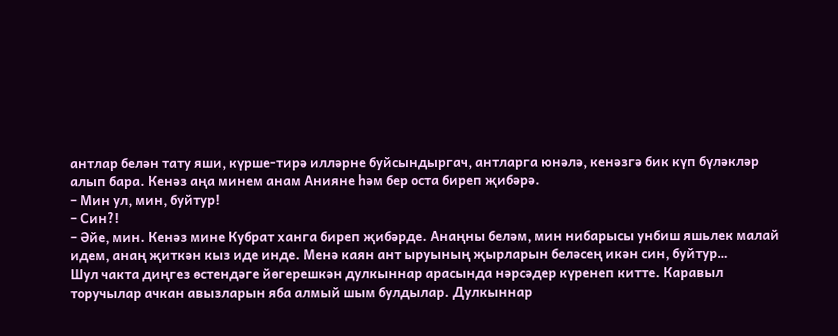антлар белән тату яши, күрше-тирә илләрне буйсындыргач, антларга юнәлә, кенәзгә бик күп бүләкләр алып бара. Кенәз аңа минем анам Анияне һәм бер оста биреп җибәрә.
– Мин ул, мин, буйтур!
– Син?!
– Әйе, мин. Кенәз мине Кубрат ханга биреп җибәрде. Анаңны беләм, мин нибарысы унбиш яшьлек малай идем, анаң җиткән кыз иде инде. Менә каян ант ыруының җырларын беләсең икән син, буйтур…
Шул чакта диңгез өстендәге йөгерешкән дулкыннар арасында нәрсәдер күренеп китте. Каравыл торучылар ачкан авызларын яба алмый шым булдылар. Дулкыннар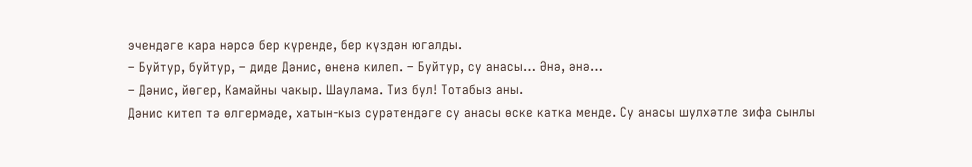эчендәге кара нәрсә бер күренде, бер күздән югалды.
– Буйтур, буйтур, – диде Дәнис, өненә килеп. – Буйтур, су анасы… Әнә, әнә…
– Дәнис, йөгер, Камайны чакыр. Шаулама. Тиз бул! Тотабыз аны.
Дәнис китеп тә өлгермәде, хатын-кыз сурәтендәге су анасы өске катка менде. Су анасы шулхәтле зифа сынлы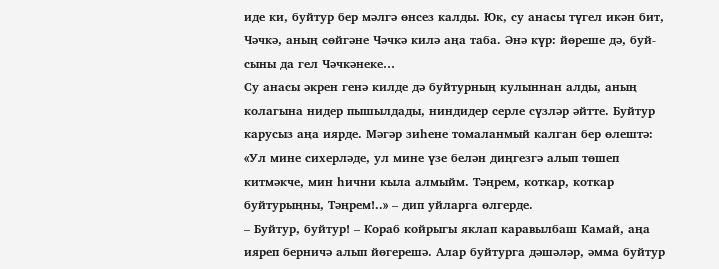иде ки, буйтур бер мәлгә өнсез калды. Юк, су анасы түгел икән бит, Чәчкә, аның сөйгәне Чәчкә килә аңа таба. Әнә күр: йөреше дә, буй-сыны да гел Чәчкәнеке…
Су анасы әкрен генә килде дә буйтурның кулыннан алды, аның колагына нидер пышылдады, ниндидер серле сүзләр әйтте. Буйтур карусыз аңа иярде. Мәгәр зиһене томаланмый калган бер өлештә: «Ул мине сихерләде, ул мине үзе белән диңгезгә алып төшеп китмәкче, мин һични кыла алмыйм. Тәңрем, коткар, коткар буйтурыңны, Тәңрем!..» – дип уйларга өлгерде.
– Буйтур, буйтур! – Кораб койрыгы яклап каравылбаш Камай, аңа ияреп берничә алып йөгерешә. Алар буйтурга дәшәләр, әмма буйтур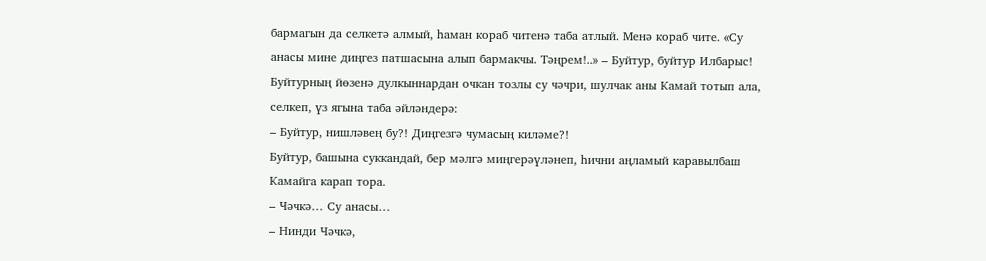бармагын да селкетә алмый, һаман кораб читенә таба атлый. Менә кораб чите. «Су анасы мине диңгез патшасына алып бармакчы. Тәңрем!..» – Буйтур, буйтур Илбарыс!
Буйтурның йөзенә дулкыннардан очкан тозлы су чәчри, шулчак аны Камай тотып ала, селкеп, үз ягына таба әйләндерә:
– Буйтур, нишләвең бу?! Диңгезгә чумасың киләме?!
Буйтур, башына суккандай, бер мәлгә миңгерәүләнеп, һични аңламый каравылбаш Камайга карап тора.
– Чәчкә… Су анасы…
– Нинди Чәчкә,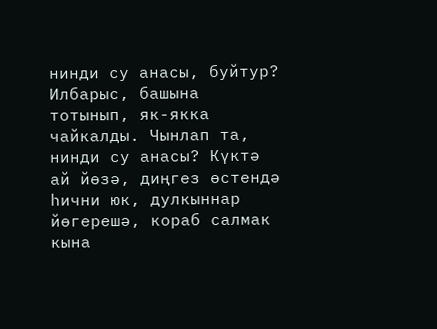нинди су анасы, буйтур?
Илбарыс, башына тотынып, як-якка чайкалды. Чынлап та, нинди су анасы? Күктә ай йөзә, диңгез өстендә һични юк, дулкыннар йөгерешә, кораб салмак кына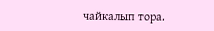чайкалып тора.